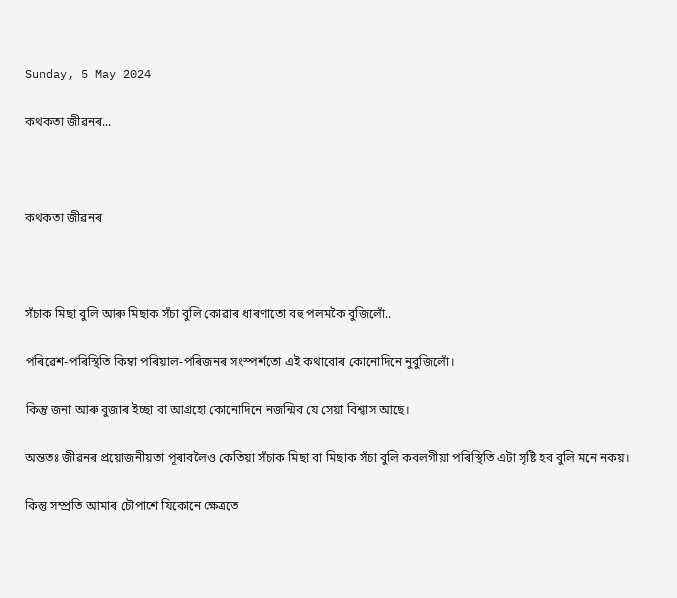Sunday, 5 May 2024

কথকতা জীৱনৰ...



কথকতা জীৱনৰ



সঁচাক মিছা বুলি আৰু মিছাক সঁচা বুলি কোৱাৰ ধাৰণাতো বহু পলমকৈ বুজিলোঁ..

পৰিৱেশ-পৰিস্থিতি কিম্বা পৰিয়াল-পৰিজনৰ সংস্পৰ্শতো এই কথাবোৰ কোনোদিনে নুবুজিলোঁ।

কিন্তু জনা আৰু বুজাৰ ইচ্ছা বা আগ্ৰহো কোনোদিনে নজন্মিব যে সেয়া বিশ্বাস আছে।

অন্ততঃ জীৱনৰ প্ৰয়োজনীয়তা পূৰাবলৈও কেতিয়া সঁচাক মিছা বা মিছাক সঁচা বুলি কবলগীয়া পৰিস্থিতি এটা সৃষ্টি হব বুলি মনে নকয়।

কিন্তু সম্প্ৰতি আমাৰ চৌপাশে যিকোনে ক্ষেত্ৰতে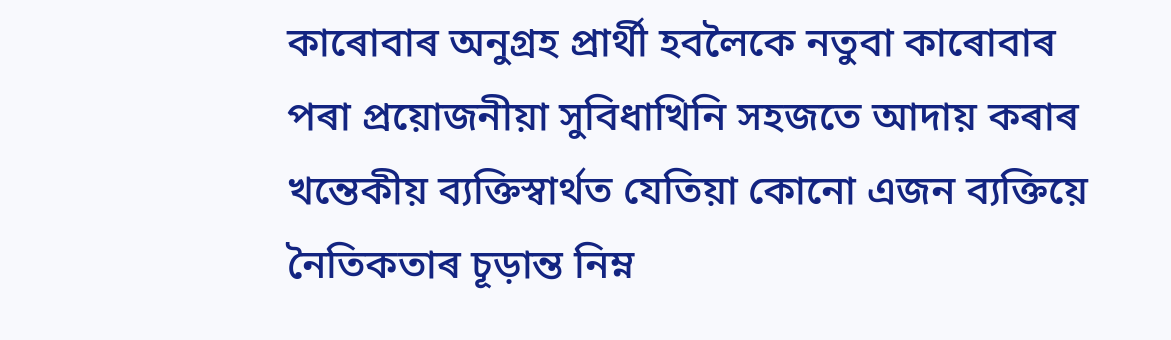কাৰোবাৰ অনুগ্ৰহ প্ৰাৰ্থী হবলৈকে নতুবা কাৰোবাৰ পৰা প্ৰয়োজনীয়া সুবিধাখিনি সহজতে আদায় কৰাৰ খন্তেকীয় ব্যক্তিস্বাৰ্থত যেতিয়া কোনো এজন ব্যক্তিয়ে নৈতিকতাৰ চূড়ান্ত নিম্ন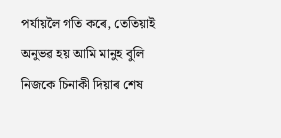পৰ্যায়লৈ গতি কৰে, তেতিয়াই অনুভৱ হয় আমি মানুহ বুলি নিজকে চিনাকী দিয়াৰ শেষ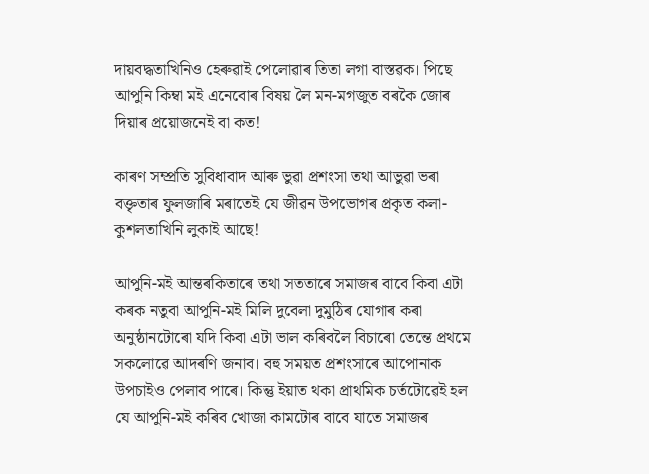দায়বদ্ধতাখিনিও হেৰুৱাই পেলোৱাৰ তিতা লগা বাস্তৱক। পিছে আপুনি কিম্বা মই এনেবোৰ বিষয় লৈ মন-মগজুত বৰকৈ জোৰ দিয়াৰ প্ৰয়োজনেই বা কত!

কাৰণ সম্প্ৰতি সুবিধাবাদ আৰু ভুৱা প্ৰশংসা তথা আভুৱা ভৰা বক্তৃতাৰ ফুলজাৰি মৰাতেই যে জীৱন উপভোগৰ প্ৰকৃত কলা-কুশলতাখিনি লুকাই আছে!

আপুনি-মই আন্তৰকিতাৰে তথা সততাৰে সমাজৰ বাবে কিবা এটা কৰক নতুবা আপুনি-মই মিলি দুবেলা দুমুঠিৰ যোগাৰ কৰা অনুষ্ঠানটোৰো যদি কিবা এটা ভাল কৰিবলৈ বিচাৰো তেন্তে প্ৰথমে সকলোৱে আদৰণি জনাব। বহু সময়ত প্ৰশংসাৰে আপোনাক উপচাইও পেলাব পাৰে। কিন্তু ইয়াত থকা প্ৰাথমিক চৰ্তটোৱেই হল যে আপুনি-মই কৰিব খোজা কামটোৰ বাবে যাতে সমাজৰ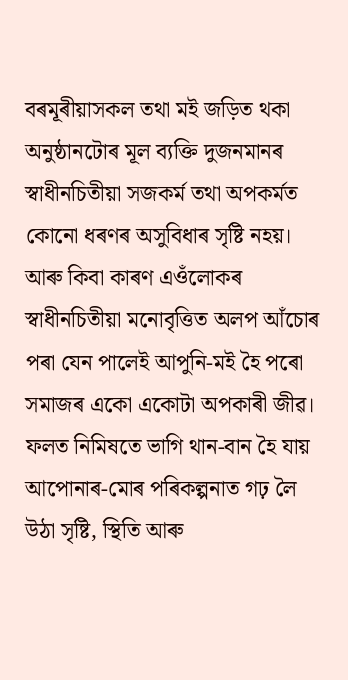বৰমূৰীয়াসকল তথা মই জড়িত থকা অনুষ্ঠানটোৰ মূল ব্যক্তি দুজনমানৰ স্বাধীনচিতীয়া সজকৰ্ম তথা অপকৰ্মত কোনো ধৰণৰ অসুবিধাৰ সৃষ্টি নহয়। আৰু কিবা কাৰণ এওঁলোকৰ স্বাধীনচিতীয়া মনোবৃত্তিত অলপ আঁচোৰ পৰা যেন পালেই আপুনি-মই হৈ পৰো সমাজৰ একো একোটা অপকাৰী জীৱ। ফলত নিমিষতে ভাগি থান-বান হৈ যায় আপোনাৰ-মোৰ পৰিকল্পনাত গঢ় লৈ উঠা সৃষ্টি, স্থিতি আৰু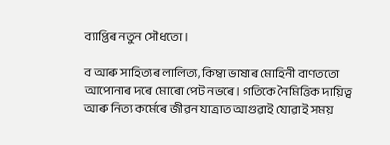ব্যাপ্তিৰ নতুন সৌধতো।

ব আৰু সাহিত্যৰ লালিত্য, কিম্বা ভাষাৰ মোহিনী বাণততো আপোনাৰ দৰে মোৰো পেট নভৰে। গতিকে নৈমিত্তিক দায়িত্ব আৰু নিত্য কৰ্মেৰে জীৱন যাত্ৰাত আগুৱাই যোৱাই সময়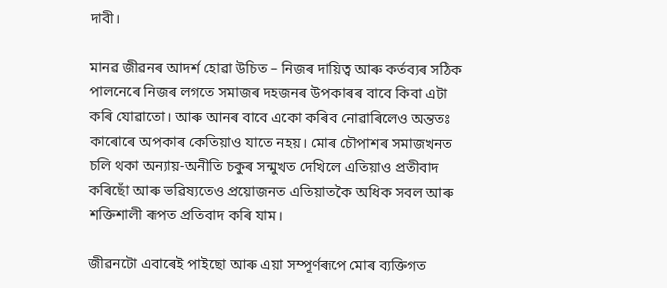দাবী।

মানৱ জীৱনৰ আদৰ্শ হোৱা উচিত – নিজৰ দায়িত্ব আৰু কৰ্তব্যৰ সঠিক পালনেৰে নিজৰ লগতে সমাজৰ দহজনৰ উপকাৰৰ বাবে কিবা এটা কৰি যোৱাতো। আৰু আনৰ বাবে একো কৰিব নোৱাৰিলেও অন্ততঃ কাৰোৰে অপকাৰ কেতিয়াও যাতে নহয়। মোৰ চৌপাশৰ সমাজখনত চলি থকা অন্যায়-অনীতি চকুৰ সন্মুখত দেখিলে এতিয়াও প্ৰতীবাদ কৰিছোঁ আৰু ভৱিষ্যতেও প্ৰয়োজনত এতিয়াতকৈ অধিক সবল আৰু শক্তিশালী ৰূপত প্ৰতিবাদ কৰি যাম।

জীৱনটো এবাৰেই পাইছো আৰু এয়া সম্পূৰ্ণৰূপে মোৰ ব্যক্তিগত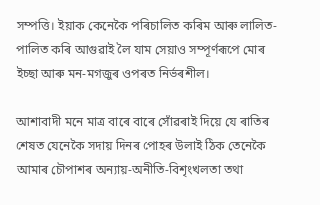সম্পত্তি। ইয়াক কেনেকৈ পৰিচালিত কৰিম আৰু লালিত-পালিত কৰি আগুৱাই লৈ যাম সেয়াও সম্পূৰ্ণৰূপে মোৰ ইচ্ছা আৰু মন-মগজুৰ ওপৰত নিৰ্ভৰশীল।

আশাবাদী মনে মাত্ৰ বাৰে বাৰে সোঁৱৰাই দিয়ে যে ৰাতিৰ শেষত যেনেকৈ সদায় দিনৰ পোহৰ উলাই ঠিক তেনেকৈ আমাৰ চৌপাশৰ অন্যায়-অনীতি-বিশৃংখলতা তথা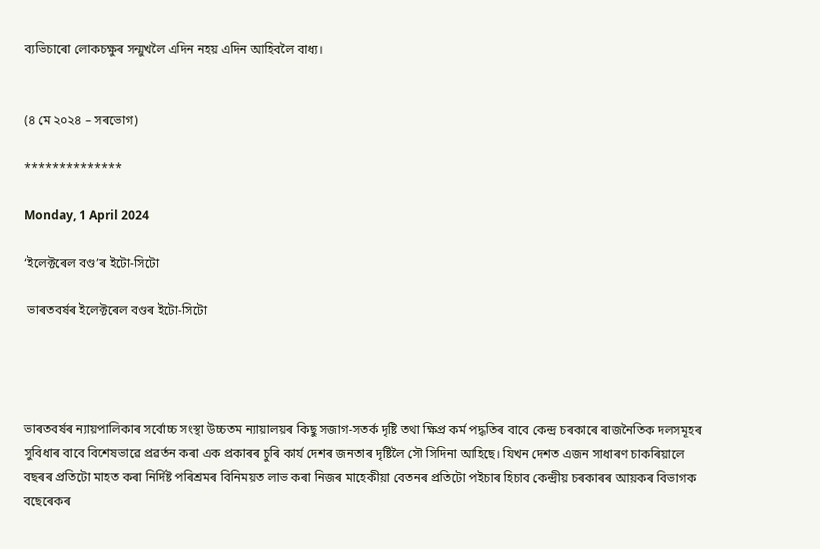ব্যভিচাৰো লোকচক্ষুৰ সন্মুখলৈ এদিন নহয় এদিন আহিবলৈ বাধ্য।


(৪ মে ২০২৪ – সৰভোগ)

**************

Monday, 1 April 2024

‘ইলেক্টৰেল বণ্ড’ৰ ইটো-সিটো

 ভাৰতবৰ্ষৰ ইলেক্টৰেল বণ্ডৰ ইটো-সিটো




ভাৰতবৰ্ষৰ ন্যায়পালিকাৰ সৰ্বোচ্চ সংস্থা উচ্চতম ন্যায়ালয়ৰ কিছু সজাগ-সতৰ্ক দৃষ্টি তথা ক্ষিপ্ৰ কৰ্ম পদ্ধতিৰ বাবে কেন্দ্ৰ চৰকাৰে ৰাজনৈতিক দলসমূহৰ সুবিধাৰ বাবে বিশেষভাৱে প্ৰৱৰ্তন কৰা এক প্ৰকাৰৰ চুৰি কাৰ্য দেশৰ জনতাৰ দৃষ্টিলৈ সৌ সিদিনা আহিছে। যিখন দেশত এজন সাধাৰণ চাকৰিয়ালে বছৰৰ প্ৰতিটো মাহত কৰা নিৰ্দিষ্ট পৰিশ্ৰমৰ বিনিময়ত লাভ কৰা নিজৰ মাহেকীয়া বেতনৰ প্ৰতিটো পইচাৰ হিচাব কেন্দ্ৰীয় চৰকাৰৰ আয়কৰ বিভাগক বছেৰেকৰ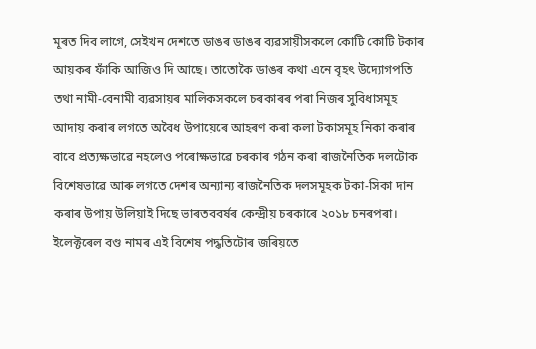মূৰত দিব লাগে, সেইখন দেশতে ডাঙৰ ডাঙৰ ব্যৱসায়ীসকলে কোটি কোটি টকাৰ আয়কৰ ফাঁকি আজিও দি আছে। তাতোকৈ ডাঙৰ কথা এনে বৃহৎ উদ্যোগপতি তথা নামী-বেনামী ব্যৱসায়ৰ মালিকসকলে চৰকাৰৰ পৰা নিজৰ সুবিধাসমূহ আদায় কৰাৰ লগতে অবৈধ উপায়েৰে আহৰণ কৰা কলা টকাসমূহ নিকা কৰাৰ বাবে প্ৰত্যক্ষভাৱে নহলেও পৰোক্ষভাৱে চৰকাৰ গঠন কৰা ৰাজনৈতিক দলটোক বিশেষভাৱে আৰু লগতে দেশৰ অন্যান্য ৰাজনৈতিক দলসমূহক টকা-সিকা দান কৰাৰ উপায় উলিয়াই দিছে ভাৰতববৰ্ষৰ কেন্দ্ৰীয় চৰকাৰে ২০১৮ চনৰপৰা। ইলেক্টৰেল বণ্ড নামৰ এই বিশেষ পদ্ধতিটোৰ জৰিয়তে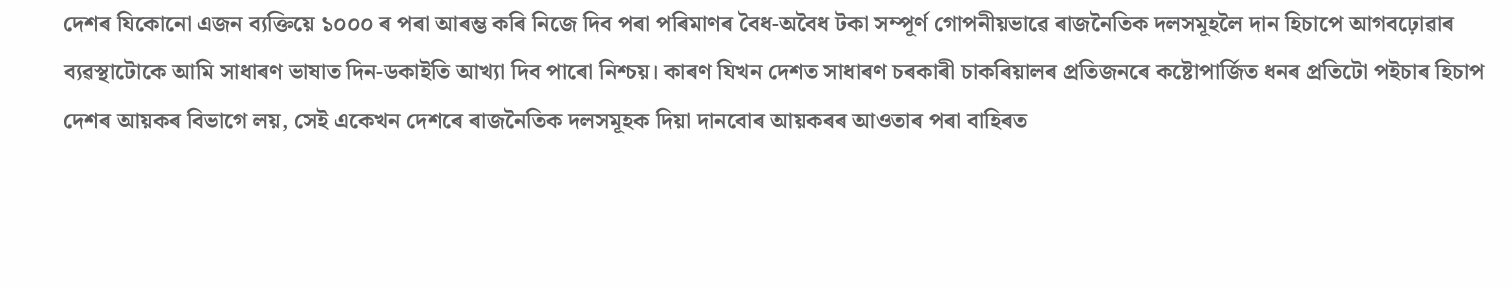দেশৰ যিকোনো এজন ব্যক্তিয়ে ১০০০ ৰ পৰা আৰম্ভ কৰি নিজে দিব পৰা পৰিমাণৰ বৈধ-অবৈধ টকা সম্পূৰ্ণ গোপনীয়ভাৱে ৰাজনৈতিক দলসমূহলৈ দান হিচাপে আগবঢ়োৱাৰ ব্যৱস্থাটোকে আমি সাধাৰণ ভাষাত দিন-ডকাইতি আখ্যা দিব পাৰো নিশ্চয়। কাৰণ যিখন দেশত সাধাৰণ চৰকাৰী চাকৰিয়ালৰ প্ৰতিজনৰে কষ্টোপাৰ্জিত ধনৰ প্ৰতিটো পইচাৰ হিচাপ দেশৰ আয়কৰ বিভাগে লয়, সেই একেখন দেশৰে ৰাজনৈতিক দলসমূহক দিয়া দানবোৰ আয়কৰৰ আওতাৰ পৰা বাহিৰত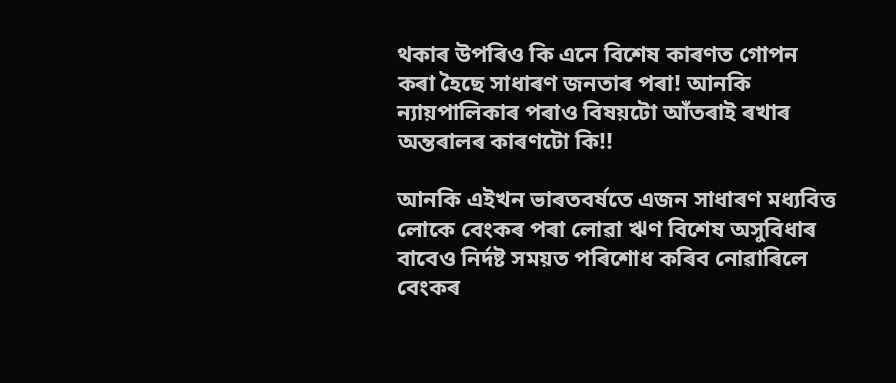থকাৰ উপৰিও কি এনে বিশেষ কাৰণত গোপন কৰা হৈছে সাধাৰণ জনতাৰ পৰা! আনকি ন্যায়পালিকাৰ পৰাও বিষয়টো আঁতৰাই ৰখাৰ অন্তৰালৰ কাৰণটো কি!!

আনকি এইখন ভাৰতবৰ্ষতে এজন সাধাৰণ মধ্যবিত্ত লোকে বেংকৰ পৰা লোৱা ঋণ বিশেষ অসুবিধাৰ বাবেও নিৰ্দষ্ট সময়ত পৰিশোধ কৰিব নোৱাৰিলে বেংকৰ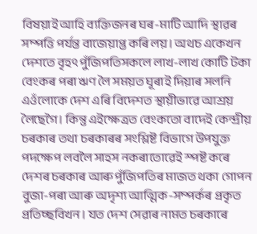বিষয়াই আহি ব্যক্তিজনৰ ঘৰ-মাটি আদি স্থাৱৰ সম্পত্তি পৰ্যন্ত বাজেয়াপ্ত কৰি লয়। অথচ একেখন দেশতে বৃহৎ পুঁজিপতিসকলে লাখ-লাখ কোটি টকা বেংকৰ পৰা ঋণ লৈ সময়ত ঘূৰাই দিয়াৰ সলনি এওঁলোকে দেশ এৰি বিদেশত স্থায়ীভাৱে আশ্ৰয় লৈছেগৈ। কিন্তু এইক্ষেত্ৰত বেংকতো বাদেই কেন্দ্ৰীয় চৰকাৰ তথা চৰকাৰৰ সংশ্লিষ্ট বিভাগে উপযুক্ত পদক্ষেপ লবলৈ সাহস নকৰাতোৱেই স্পষ্ট কৰে দেশৰ চৰকাৰ আৰু পুঁজিপতিৰ মাজত থকা গোপন বুজা-পৰা আৰু অদৃশ্য আত্মিক-সম্পৰ্কৰ প্ৰকৃত প্ৰতিচ্ছবিখন। যত দেশ সেৱাৰ নামত চৰকাৰে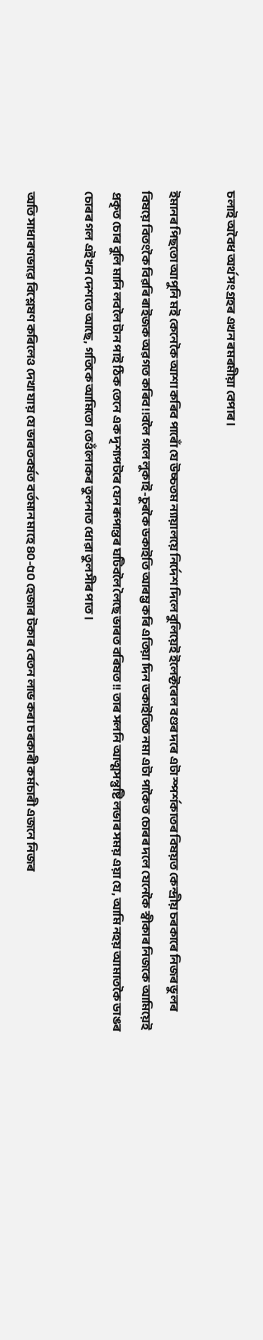চলাই অবৈধ অৰ্থ সংগ্ৰহৰ এখন ৰমৰমীয়া বেপাৰ।

ইমানৰ পিছতো আপুনি মই কেনেকৈ আশা কৰিব পাৰোঁ যে উচ্চতম ন্যায়ালয়ে নিৰ্দেশ দিলে বুলিয়েই ইলেক্টৰেল বণ্ডৰ দৰে এটা স্পৰ্শকাতৰ বিষয়ত কেন্দ্ৰীয় চৰকাৰে নিজৰ ভুলৰ বিষয়ে বিতংকৈ বিৱৰি ৰাইজক অৱগত কৰিব!!বলৈ গলে লুকাই-চুৰকৈ ডকাইতি আৰম্ভ কৰি এতিয়া দিন ডকাইতিত নমা এটা পাকৈত চোৰৰ দলে যেনেকৈ স্বীকাৰ নিজকে আমিয়েই প্ৰকৃত চোৰ বুলি মানি লবলৈ টান পাই ঠিক তেনে এক দৃশ্যপটৰে যেন ৰূপান্তৰ ঘটিবলৈ লৈছে ভাৰত বৰিষত!! তাৰ সলনি আত্মসন্তুষ্টি লভাৰ সময় এয়া যে, আমি নহয় আমাতকৈ ডাঙৰ চোৰৰ গল এইখন দেশতে আছে, গতিকে আমিতো তেওঁলোকৰ তুলনাত ধোৱা তুলসীৰ পাত।

অতি সাধাৰণভাৱে বিশ্লেষণ কৰিলেও দেখা যায় যে ভাৰতবৰ্ষত বৰ্তমান মাহে ৪০-৫০ হেজাৰ টকাৰ বেতন লাভ কৰা চৰকাৰী কৰ্মচাৰী এজনে নিজৰ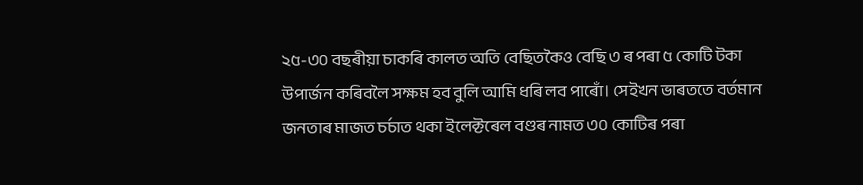২৫-৩০ বছৰীয়া চাকৰি কালত অতি বেছিতকৈও বেছি ৩ ৰ পৰা ৫ কোটি টকা উপাৰ্জন কৰিবলৈ সক্ষম হব বুলি আমি ধৰি লব পাৰোঁ। সেইখন ভাৰততে বৰ্তমান জনতাৰ মাজত চৰ্চাত থকা ইলেক্টৰেল বণ্ডৰ নামত ৩০ কোটিৰ পৰা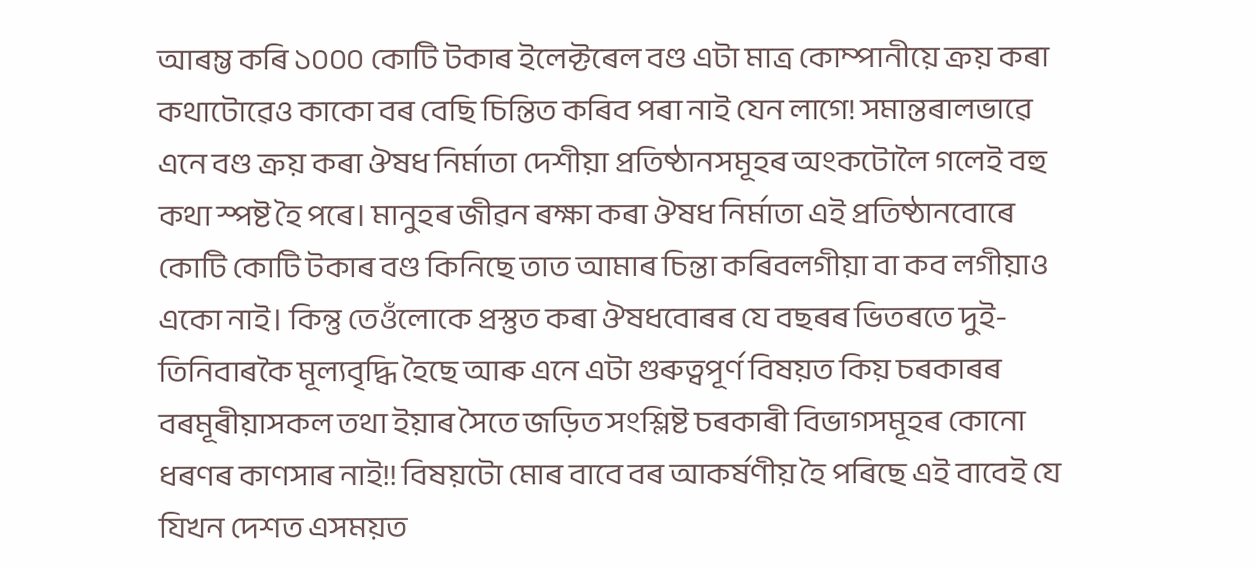আৰম্ভ কৰি ১০০০ কোটি টকাৰ ইলেক্টৰেল বণ্ড এটা মাত্ৰ কোম্পানীয়ে ক্ৰয় কৰা কথাটোৱেও কাকো বৰ বেছি চিন্তিত কৰিব পৰা নাই যেন লাগে! সমান্তৰালভাৱে এনে বণ্ড ক্ৰয় কৰা ঔষধ নিৰ্মাতা দেশীয়া প্ৰতিষ্ঠানসমূহৰ অংকটোলৈ গলেই বহু কথা স্পষ্ট হৈ পৰে। মানুহৰ জীৱন ৰক্ষা কৰা ঔষধ নিৰ্মাতা এই প্ৰতিষ্ঠানবোৰে কোটি কোটি টকাৰ বণ্ড কিনিছে তাত আমাৰ চিন্তা কৰিবলগীয়া বা কব লগীয়াও একো নাই। কিন্তু তেওঁলোকে প্ৰস্তুত কৰা ঔষধবোৰৰ যে বছৰৰ ভিতৰতে দুই-তিনিবাৰকৈ মূল্যবৃদ্ধি হৈছে আৰু এনে এটা গুৰুত্বপূৰ্ণ বিষয়ত কিয় চৰকাৰৰ বৰমূৰীয়াসকল তথা ইয়াৰ সৈতে জড়িত সংশ্লিষ্ট চৰকাৰী বিভাগসমূহৰ কোনো ধৰণৰ কাণসাৰ নাই!! বিষয়টো মোৰ বাবে বৰ আকৰ্ষণীয় হৈ পৰিছে এই বাবেই যে যিখন দেশত এসময়ত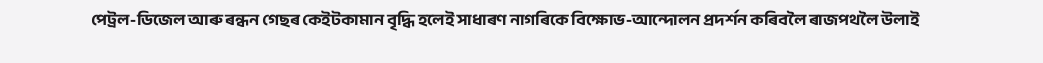পেট্ৰল-ডিজেল আৰু ৰন্ধন গেছৰ কেইটকামান বৃদ্ধি হলেই সাধাৰণ নাগৰিকে বিক্ষোভ-আন্দোলন প্ৰদৰ্শন কৰিবলৈ ৰাজপথলৈ উলাই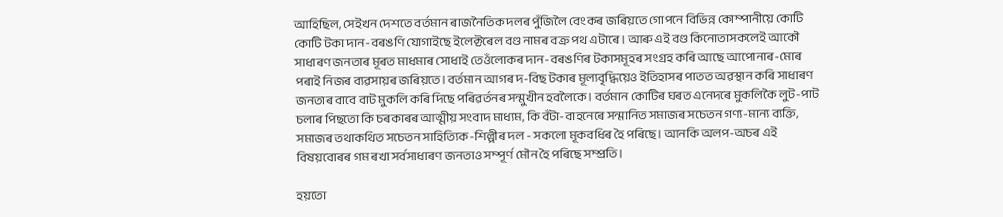আহিছিল, সেইখন দেশতে বৰ্তমান ৰাজনৈতিক দলৰ পুঁজিলৈ বেংকৰ জৰিয়তে গোপনে বিভিন্ন কোম্পানীয়ে কোটি কোটি টকা দান-বৰঙণি যোগাইছে ইলেক্টৰেল বণ্ড নামৰ বক্ৰ পথ এটাৰে। আৰু এই বণ্ড কিনোতাসকলেই আকৌ সাধাৰণ জনতাৰ মূৰত মাধমাৰ সোধাই তেওঁলোকৰ দান-বৰঙণিৰ টকাসমূহৰ সংগ্ৰহ কৰি আছে আপোনাৰ-মোৰ পৰাই নিজৰ ব্যৱসায়ৰ জৰিয়তে। বৰ্তমান আগৰ দ-বিছ টকাৰ মূল্যবৃদ্ধিয়েও ইতিহাসৰ পাতত অৱস্থান কৰি সাধাৰণ জনতাৰ বাবে বাট মুকলি কৰি দিছে পৰিৱৰ্তনৰ সন্মুখীন হবলৈকে। বৰ্তমান কোটিৰ ঘৰত এনেদৰে মুকলিকৈ লুট-পাট চলাৰ পিছতো কি চৰকাৰৰ আত্মীয় সংবাদ মাধ্যম, কি বঁটা-বাহনেৰে সন্মানিত সমাজৰ সচেতন গণ্য-মান্য ব্যক্তি, সমাজৰ তথাকথিত সচেতন সাহিত্যিক-শিল্পীৰ দল - সকলো মূকবধিৰ হৈ পৰিছে। আনকি অলপ-অচৰ এই বিষয়বোৰৰ গম ৰখা সৰ্বসাধাৰণ জনতাও সম্পূৰ্ণ মৌন হৈ পৰিছে সম্প্ৰতি।

হয়তো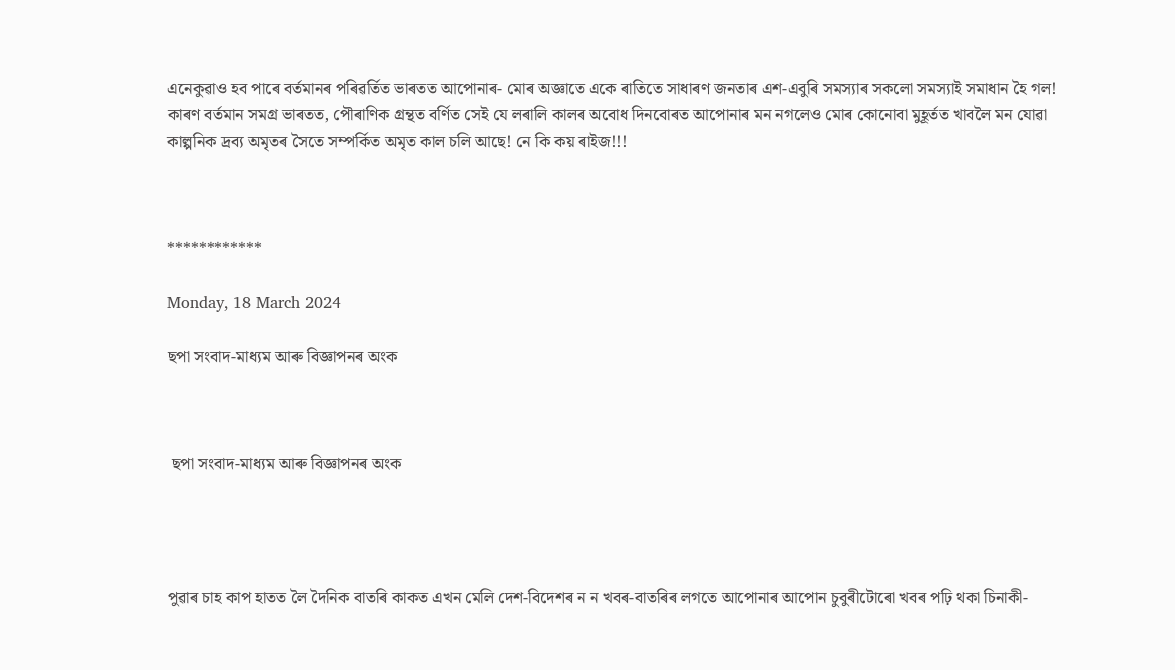এনেকুৱাও হব পাৰে বৰ্তমানৰ পৰিৱৰ্তিত ভাৰতত আপোনাৰ- মোৰ অজ্ঞাতে একে ৰাতিতে সাধাৰণ জনতাৰ এশ-এবুৰি সমস্যাৰ সকলো সমস্যাই সমাধান হৈ গল! কাৰণ বৰ্তমান সমগ্ৰ ভাৰতত, পৌৰাণিক গ্ৰন্থত বৰ্ণিত সেই যে লৰালি কালৰ অবোধ দিনবোৰত আপোনাৰ মন নগলেও মোৰ কোনোবা মুহূৰ্তত খাবলৈ মন যোৱা কাল্পনিক দ্ৰব্য অমৃতৰ সৈতে সম্পৰ্কিত অমৃত কাল চলি আছে! নে কি কয় ৰাইজ!!!



************

Monday, 18 March 2024

ছপা সংবাদ-মাধ্যম আৰু বিজ্ঞাপনৰ অংক



 ছপা সংবাদ-মাধ্যম আৰু বিজ্ঞাপনৰ অংক




পুৱাৰ চাহ কাপ হাতত লৈ দৈনিক বাতৰি কাকত এখন মেলি দেশ-বিদেশৰ ন ন খবৰ-বাতৰিৰ লগতে আপোনাৰ আপোন চুবুৰীটোৰো খবৰ পঢ়ি থকা চিনাকী-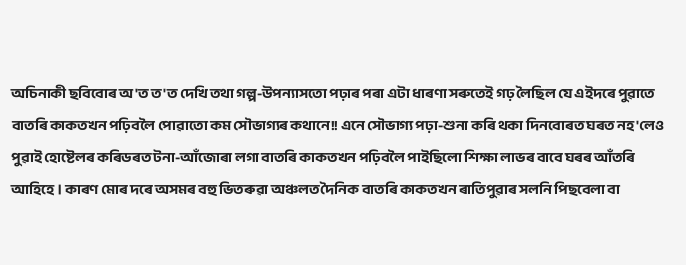অচিনাকী ছবিবোৰ অ'ত ত'ত দেখি তথা গল্প-উপন্যাসতো পঢ়াৰ পৰা এটা ধাৰণা সৰুতেই গঢ় লৈছিল যে এইদৰে পুৱাতে বাতৰি কাকতখন পঢ়িবলৈ পোৱাতো কম সৌভাগ্যৰ কথানে!! এনে সৌভাগ্য পঢ়া-শুনা কৰি থকা দিনবোৰত ঘৰত নহ'লেও পুৱাই হোষ্টেলৰ কৰিডৰত টনা-আঁজোৰা লগা বাতৰি কাকতখন পঢ়িবলৈ পাইছিলো শিক্ষা লাভৰ বাবে ঘৰৰ আঁতৰি আহিহে। কাৰণ মোৰ দৰে অসমৰ বহু ভিতৰুৱা অঞ্চলত দৈনিক বাতৰি কাকতখন ৰাতিপুৱাৰ সলনি পিছবেলা বা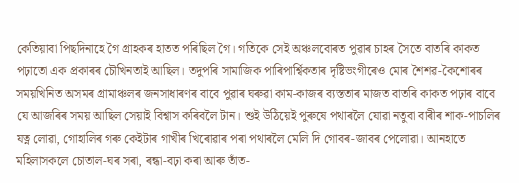কেতিয়াবা পিছদিনাহে গৈ গ্ৰাহকৰ হাতত পৰিছিল গৈ। গতিকে সেই অঞ্চলবোৰত পুৱাৰ চাহৰ সৈতে বাতৰি কাকত পঢ়াতো এক প্ৰকাৰৰ চৌখিনতাই আছিল। তদুপৰি সামাজিক পাৰিপাৰ্শ্বিকতাৰ দৃষ্টিভংগীৰেও মোৰ শৈশৱ-কৈশোৰৰ সময়খিনিত অসমৰ গ্ৰামাঞ্চলৰ জনসাধাৰণৰ বাবে পুৱাৰ ঘৰুৱা কাম-কাজৰ ব্যস্ততাৰ মাজত বাতৰি কাকত পঢ়াৰ বাবে যে আজৰিৰ সময় আছিল সেয়াই বিশ্বাস কৰিবলৈ টান। শুই উঠিয়েই পুৰুষে পথাৰলৈ যোৱা নতুবা বাৰীৰ শাক-পাচলিৰ যত্ন লোৱা, গোহালিৰ গৰু কেইটাৰ গাখীৰ খিৰোৱাৰ পৰা পথাৰলৈ মেলি দি গোবৰ-জাবৰ পেলোৱা। আনহাতে মহিলাসকলে চোতাল-ঘৰ সৰা, ৰন্ধা-বঢ়া কৰা আৰু তাঁত-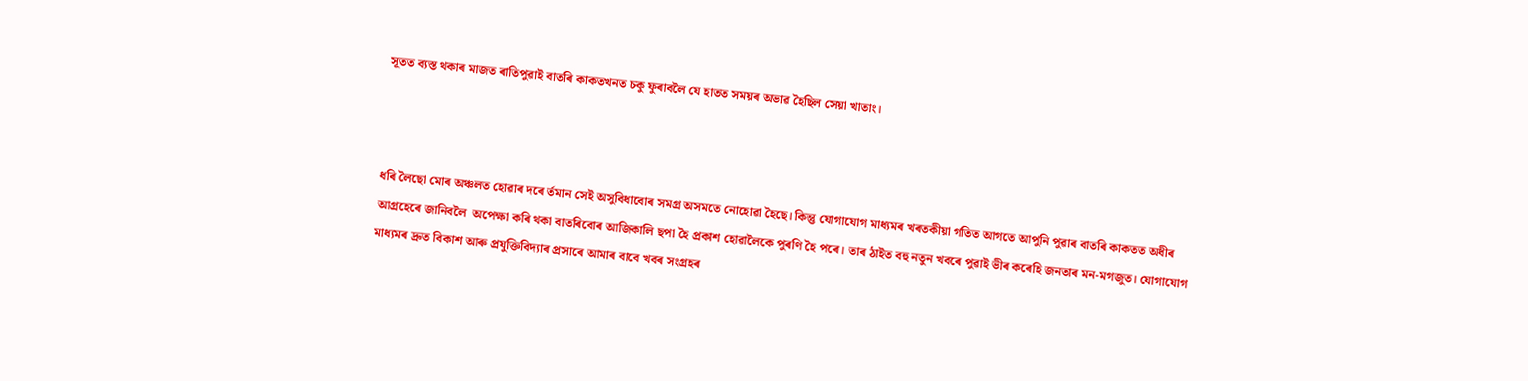সূতত ব্যস্ত থকাৰ মাজত ৰাতিপুৱাই বাতৰি কাকতখনত চকু ফুৰাবলৈ যে হাতত সময়ৰ অভাৱ হৈছিল সেয়া খাতাং।



ধৰি লৈছো মোৰ অঞ্চলত হোৱাৰ দৰে ৰ্তমান সেই অসুবিধাবোৰ সমগ্ৰ অসমতে নোহোৱা হৈছে। কিন্তু যোগাযোগ মাধ্যমৰ খৰতকীয়া গতিত আগতে আপুনি পুৱাৰ বাতৰি কাকতত অধীৰ আগ্ৰহেৰে জানিবলৈ  অপেক্ষা কৰি থকা বাতৰিবোৰ আজিকালি ছপা হৈ প্ৰকাশ হোৱালৈকে পুৰণি হৈ পৰে। তাৰ ঠাইত বহু নতুন খবৰে পুৱাই ভীৰ কৰেহি জনতাৰ মন-মগজুত। যোগাযোগ মাধ্যমৰ দ্ৰুত বিকাশ আৰু প্ৰযুক্তিবিদ্যাৰ প্ৰসাৰে আমাৰ বাবে খবৰ সংগ্ৰহৰ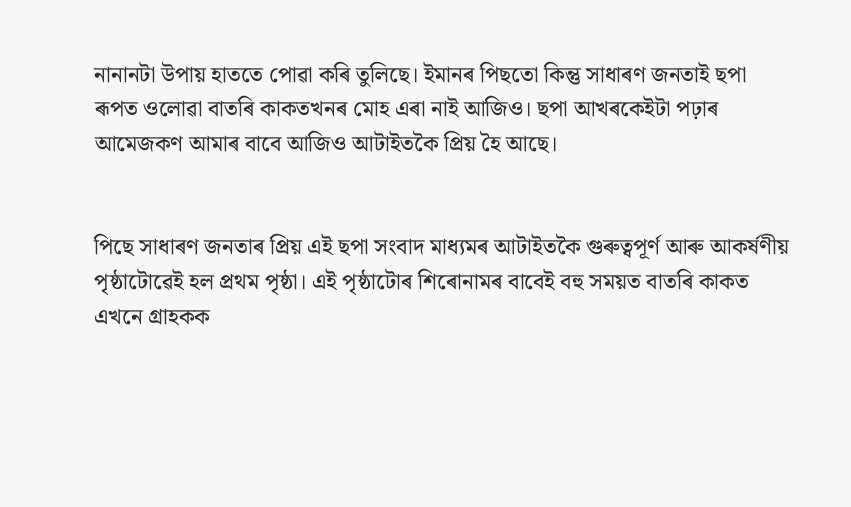নানানটা উপায় হাততে পোৱা কৰি তুলিছে। ইমানৰ পিছতো কিন্তু সাধাৰণ জনতাই ছপা ৰূপত ওলোৱা বাতৰি কাকতখনৰ মোহ এৰা নাই আজিও। ছপা আখৰকেইটা পঢ়াৰ আমেজকণ আমাৰ বাবে আজিও আটাইতকৈ প্ৰিয় হৈ আছে।


পিছে সাধাৰণ জনতাৰ প্ৰিয় এই ছপা সংবাদ মাধ্যমৰ আটাইতকৈ গুৰুত্বপূৰ্ণ আৰু আকৰ্ষণীয় পৃষ্ঠাটোৱেই হল প্ৰথম পৃষ্ঠা। এই পৃষ্ঠাটোৰ শিৰোনামৰ বাবেই বহু সময়ত বাতৰি কাকত এখনে গ্ৰাহকক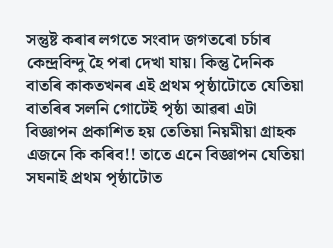সন্তুষ্ট কৰাৰ লগতে সংবাদ জগতৰো চৰ্চাৰ কেন্দ্ৰবিন্দু হৈ পৰা দেখা যায়। কিন্তু দৈনিক বাতৰি কাকতখনৰ এই প্ৰথম পৃষ্ঠাটোতে যেতিয়া বাতৰিৰ সলনি গোটেই পৃষ্ঠা আৱৰা এটা বিজ্ঞাপন প্ৰকাশিত হয় তেতিয়া নিয়মীয়া গ্ৰাহক এজনে কি কৰিব!! তাতে এনে বিজ্ঞাপন যেতিয়া সঘনাই প্ৰথম পৃষ্ঠাটোত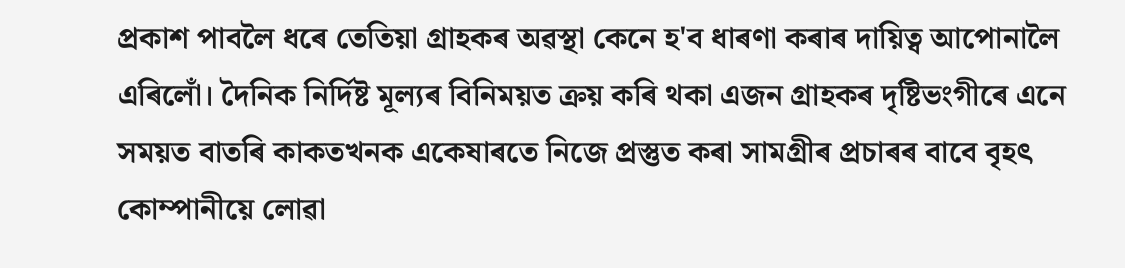প্ৰকাশ পাবলৈ ধৰে তেতিয়া গ্ৰাহকৰ অৱস্থা কেনে হ'ব ধাৰণা কৰাৰ দায়িত্ব আপোনালৈ এৰিলোঁ। দৈনিক নিৰ্দিষ্ট মূল্যৰ বিনিময়ত ক্ৰয় কৰি থকা এজন গ্ৰাহকৰ দৃষ্টিভংগীৰে এনে সময়ত বাতৰি কাকতখনক একেষাৰতে নিজে প্ৰস্তুত কৰা সামগ্ৰীৰ প্ৰচাৰৰ বাবে বৃহৎ কোম্পানীয়ে লোৱা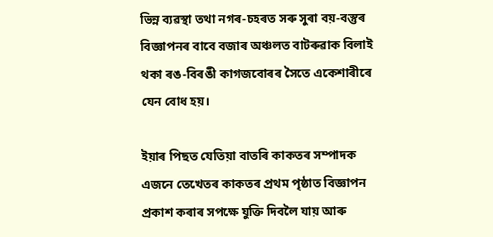ভিন্ন ব্যৱস্থা তথা নগৰ-চহৰত সৰু সুৰা বয়-বস্তুৰ বিজ্ঞাপনৰ বাবে বজাৰ অঞ্চলত বাটৰুৱাক বিলাই থকা ৰঙ-বিৰঙী কাগজবোৰৰ সৈতে একেশাৰীৰে যেন বোধ হয়।

ইয়াৰ পিছত যেতিয়া বাতৰি কাকতৰ সম্পাদক এজনে তেখেতৰ কাকতৰ প্ৰথম পৃষ্ঠাত বিজ্ঞাপন প্ৰকাশ কৰাৰ সপক্ষে যুক্তি দিবলৈ যায় আৰু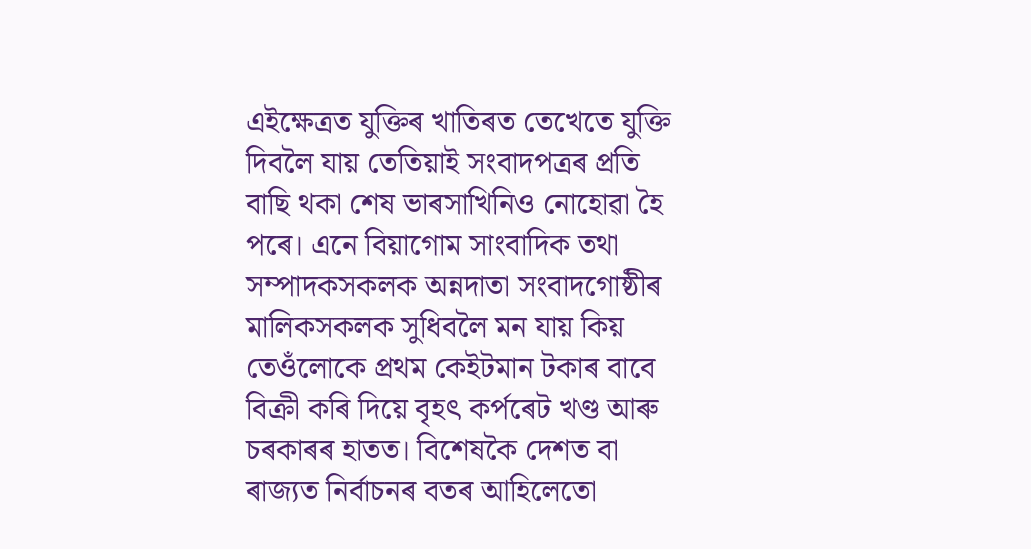এইক্ষেত্ৰত যুক্তিৰ খাতিৰত তেখেতে যুক্তি দিবলৈ যায় তেতিয়াই সংবাদপত্ৰৰ প্ৰতি বাছি থকা শেষ ভাৰসাখিনিও নোহোৱা হৈ পৰে। এনে বিয়াগোম সাংবাদিক তথা সম্পাদকসকলক অন্নদাতা সংবাদগোষ্ঠীৰ মালিকসকলক সুধিবলৈ মন যায় কিয় তেওঁলোকে প্ৰথম কেইটমান টকাৰ বাবে বিক্ৰী কৰি দিয়ে বৃহৎ কৰ্পৰেট খণ্ড আৰু চৰকাৰৰ হাতত। বিশেষকৈ দেশত বা ৰাজ্যত নিৰ্বাচনৰ বতৰ আহিলেতো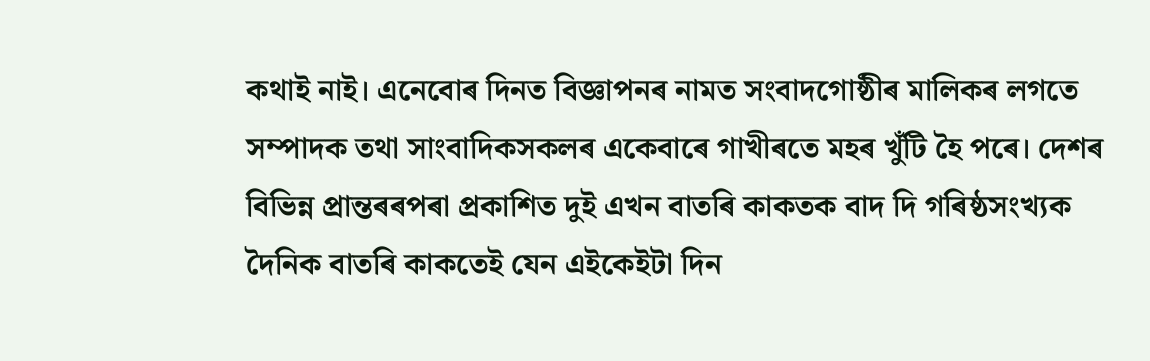কথাই নাই। এনেবোৰ দিনত বিজ্ঞাপনৰ নামত সংবাদগোষ্ঠীৰ মালিকৰ লগতে সম্পাদক তথা সাংবাদিকসকলৰ একেবাৰে গাখীৰতে মহৰ খুঁটি হৈ পৰে। দেশৰ বিভিন্ন প্ৰান্তৰৰপৰা প্ৰকাশিত দুই এখন বাতৰি কাকতক বাদ দি গৰিষ্ঠসংখ্যক দৈনিক বাতৰি কাকতেই যেন এইকেইটা দিন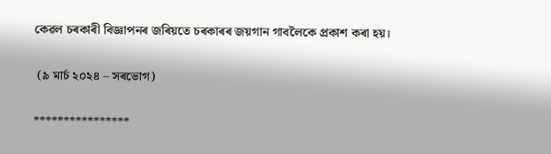কেৱল চৰকাৰী বিজ্ঞাপনৰ জৰিয়তে চৰকাৰৰ জয়গান গাবলৈকে প্ৰকাশ কৰা হয়।

 (৯ মাৰ্চ ২০২৪ – সৰভোগ)

****************